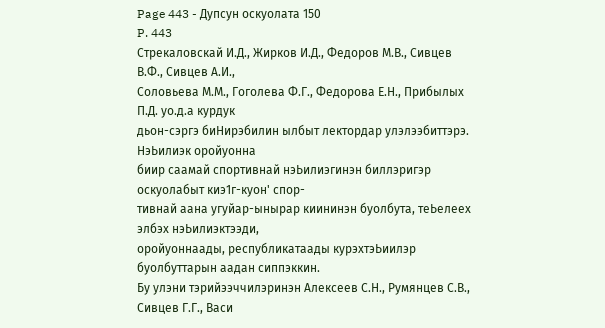Page 443 - Дупсун оскуолата 150
P. 443
Стрекаловскай И.Д., Жирков И.Д., Федоров М.В., Сивцев В.Ф., Сивцев А.И.,
Соловьева М.М., Гоголева Ф.Г., Федорова Е.Н., Прибылых П.Д. уо.д.а курдук
дьон-сэргэ биНирэбилин ылбыт лектордар улэлээбиттэрэ. НэЬилиэк оройуонна
биир саамай спортивнай нэЬилиэгинэн биллэригэр оскуолабыт киэ1г-куон' спор-
тивнай аана угуйар-ынырар киининэн буолбута, теЬелеех элбэх нэЬилиэктээди,
оройуоннаады, республикатаады курэхтэЬиилэр буолбуттарын аадан сиппэккин.
Бу улэни тэрийээччилэринэн Алексеев С.Н., Румянцев С.В., Сивцев Г.Г., Васи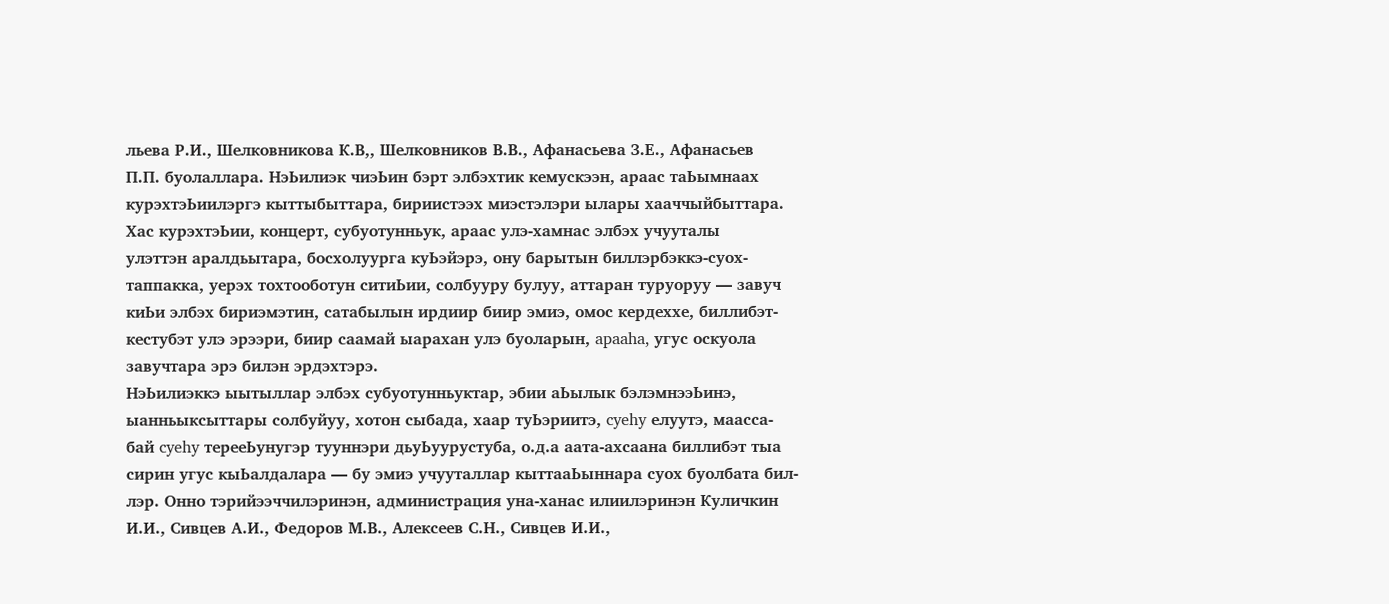льева Р.И., Шелковникова К.В,, Шелковников В.В., Афанасьева З.Е., Афанасьев
П.П. буолаллара. НэЬилиэк чиэЬин бэрт элбэхтик кемускээн, араас таЬымнаах
курэхтэЬиилэргэ кыттыбыттара, бириистээх миэстэлэри ылары хааччыйбыттара.
Хас курэхтэЬии, концерт, субуотунньук, араас улэ-хамнас элбэх учууталы
улэттэн аралдьытара, босхолуурга куЬэйэрэ, ону барытын биллэрбэккэ-суох-
таппакка, уерэх тохтооботун ситиЬии, солбууру булуу, аттаран туруоруу — завуч
киЬи элбэх бириэмэтин, сатабылын ирдиир биир эмиэ, омос кердеххе, биллибэт-
кестубэт улэ эрээри, биир саамай ыарахан улэ буоларын, apaaha, угус оскуола
завучтара эрэ билэн эрдэхтэрэ.
НэЬилиэккэ ыытыллар элбэх субуотунньуктар, эбии аЬылык бэлэмнээЬинэ,
ыанньыксыттары солбуйуу, хотон сыбада, хаар туЬэриитэ, cyehy елуутэ, маасса-
бай cyehy терееЬунугэр тууннэри дьуЬуурустуба, о.д.а аата-ахсаана биллибэт тыа
сирин угус кыЬалдалара — бу эмиэ учууталлар кыттааЬыннара суох буолбата бил-
лэр. Онно тэрийээччилэринэн, администрация уна-ханас илиилэринэн Куличкин
И.И., Сивцев А.И., Федоров М.В., Алексеев С.Н., Сивцев И.И.,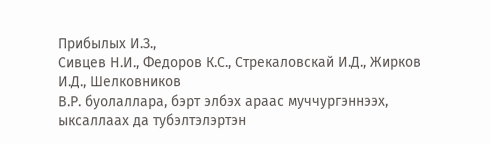Прибылых И.З.,
Сивцев Н.И., Федоров К.С., Стрекаловскай И.Д., Жирков И.Д., Шелковников
В.Р. буолаллара, бэрт элбэх араас муччургэннээх, ыксаллаах да тубэлтэлэртэн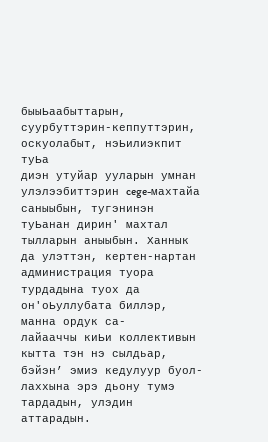быыЬаабыттарын, суурбуттэрин-кеппуттэрин, оскуолабыт, нэЬилиэкпит туЬа
диэн утуйар ууларын умнан улэлээбиттэрин cege-махтайа саныыбын, тугэнинэн
туЬанан дирин' махтал тылларын аныыбын. Ханнык да улэттэн, кертен-нартан
администрация туора турдадына туох да он'оЬуллубата биллэр, манна ордук са-
лайааччы киЬи коллективын кытта тэн нэ сылдьар, бэйэн’ эмиэ кедулуур буол-
лаххына эрэ дьону тумэ тардадын, улэдин аттарадын.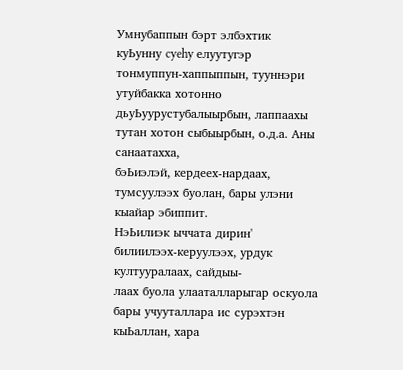Умнубаппын бэрт элбэхтик
куЬунну cyehy елуутугэр тонмуппун-хаппыппын, тууннэри утуйбакка хотонно
дьуЬуурустубалыырбын, лаппаахы тутан хотон сыбыырбын, о.д.а. Аны санаатахха,
бэЬиэлэй, кердеех-нардаах, тумсуулээх буолан, бары улэни кыайар эбиппит.
НэЬилиэк ыччата дирин' билиилээх-керуулээх, урдук култууралаах, сайдыы-
лаах буола улааталларыгар оскуола бары учууталлара ис сурэхтэн кыЬаллан, хара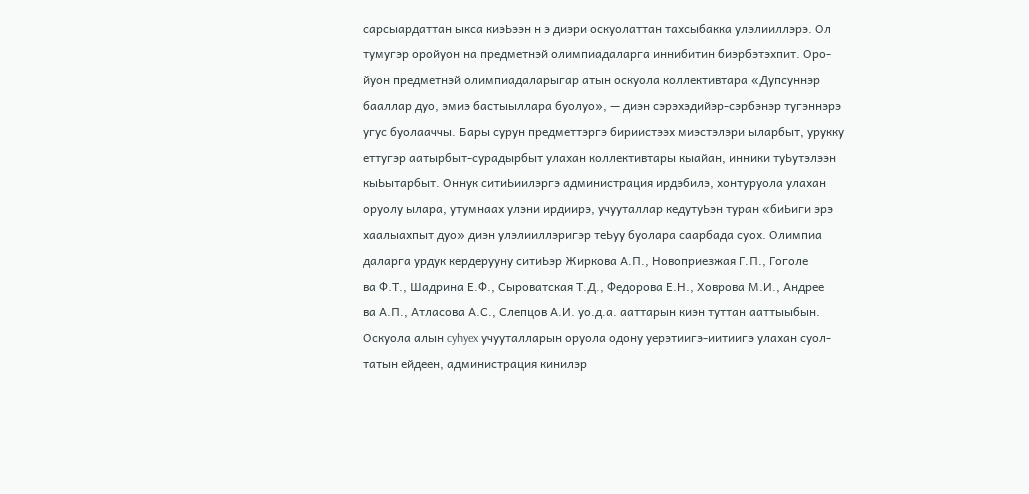сарсыардаттан ыкса киэЬээн н э диэри оскуолаттан тахсыбакка улэлииллэрэ. Ол
тумугэр оройуон на предметнэй олимпиадаларга иннибитин биэрбэтэхпит. Оро-
йуон предметнэй олимпиадаларыгар атын оскуола коллективтара «Дупсуннэр
бааллар дуо, эмиэ бастыыллара буолуо», — диэн сэрэхэдийэр-сэрбэнэр тугэннэрэ
угус буолааччы. Бары сурун предметтэргэ бириистээх миэстэлэри ыларбыт, урукку
еттугэр аатырбыт-сурадырбыт улахан коллективтары кыайан, инники туЬутэлээн
кыЬытарбыт. Оннук ситиЬиилэргэ администрация ирдэбилэ, хонтуруола улахан
оруолу ылара, утумнаах улэни ирдиирэ, учууталлар кедутуЬэн туран «биЬиги эрэ
хаалыахпыт дуо» диэн улэлииллэригэр теЬуу буолара саарбада суох. Олимпиа
даларга урдук кердерууну ситиЬэр Жиркова А.П., Новоприезжая Г.П., Гоголе
ва Ф.Т., Шадрина Е.Ф., Сыроватская Т.Д., Федорова Е.Н., Ховрова М.И., Андрее
ва А.П., Атласова А.С., Слепцов А.И. уо.д.а. ааттарын киэн туттан ааттыыбын.
Оскуола алын cyhyex учууталларын оруола одону уерэтиигэ-иитиигэ улахан суол-
татын ейдеен, администрация кинилэр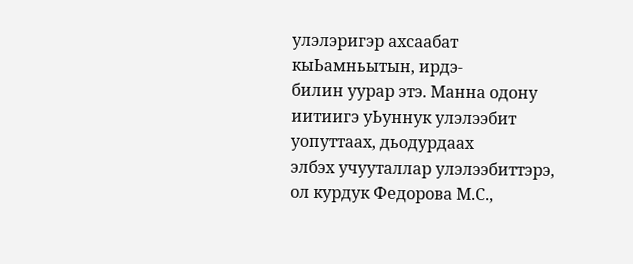улэлэригэр ахсаабат кыЬамньытын, ирдэ-
билин уурар этэ. Манна одону иитиигэ уЬуннук улэлээбит уопуттаах, дьодурдаах
элбэх учууталлар улэлээбиттэрэ, ол курдук Федорова М.С.,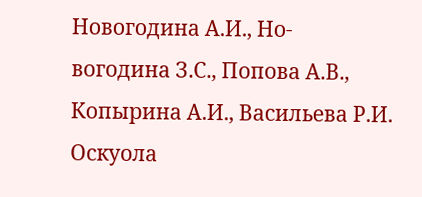Новогодина А.И., Но-
вогодина З.С., Попова А.В., Копырина А.И., Васильева Р.И. Оскуола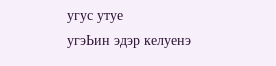угус утуе
угэЬин эдэр келуенэ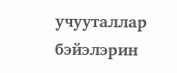учууталлар бэйэлэрин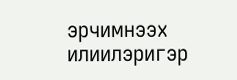эрчимнээх илиилэригэр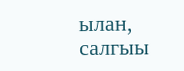ылан, салгыы